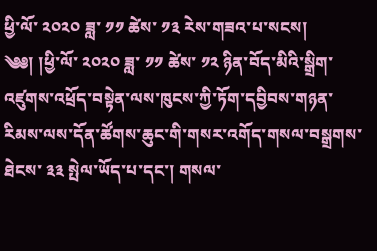ཕྱི་ལོ་ ༢༠༢༠ ཟླ་ ༡༡ ཚེས་ ༡༣ རེས་གཟའ་པ་སངས།
༄༅། །ཕྱི་ལོ་ ༢༠༢༠ ཟླ་ ༡༡ ཚེས་ ༡༢ ཉིན་བོད་མིའི་སྒྲིག་འཛུགས་འཕྲོད་བསྟེན་ལས་ཁུངས་ཀྱི་ཏོག་དབྱིབས་གཉན་རིམས་ལས་དོན་ཚོགས་ཆུང་གི་གསར་འགོད་གསལ་བསྒྲགས་ཐེངས་ ༣༣ སྤེལ་ཡོད་པ་དང་། གསལ་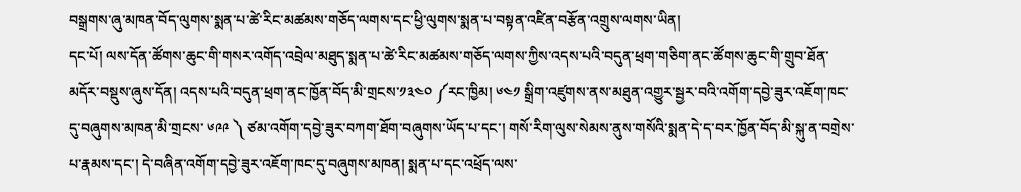བསྒྲགས་ཞུ་མཁན་བོད་ལུགས་སྨན་པ་ཚེ་རིང་མཚམས་གཅོད་ལགས་དང་ཕྱི་ལུགས་སྨན་པ་བསྟན་འཛིན་བརྩོན་འགྲུས་ལགས་ཡིན།
དང་པོ། ལས་དོན་ཚོགས་ཆུང་གི་གསར་འགོད་འབྲེལ་མཐུད་སྨན་པ་ཚེ་རིང་མཚམས་གཅོད་ལགས་ཀྱིས་འདས་པའི་བདུན་ཕྲག་གཅིག་ནང་ཚོགས་ཆུང་གི་གྲུབ་ཐོན་མདོར་བསྡུས་ཞུས་དོན། འདས་པའི་བདུན་ཕྲག་ནང་ཁྱོན་བོད་མི་གྲངས་༡༣༤༠ ༼རང་ཁྱིམ། ༦༤༡ སྒྲིག་འཛུགས་ནས་མཐུན་འགྱུར་སྦྱར་བའི་འགོག་དབྱེ་ཟུར་འཇོག་ཁང་དུ་བཞུགས་མཁན་མི་གྲངས་ ༦༩༩ ༽ ཙམ་འགོག་དབྱེ་ཟུར་བཀག་ཐོག་བཞུགས་ཡོད་པ་དང་། གསོ་རིག་ལུས་སེམས་ནུས་གསོའི་སྨན་དེ་ད་བར་ཁྱོན་བོད་མི་སྐུ་ན་བགྲེས་པ་རྣམས་དང་། དེ་བཞིན་འགོག་དབྱེ་ཟུར་འཇོག་ཁང་དུ་བཞུགས་མཁན། སྨན་པ་དང་འཕྲོད་ལས་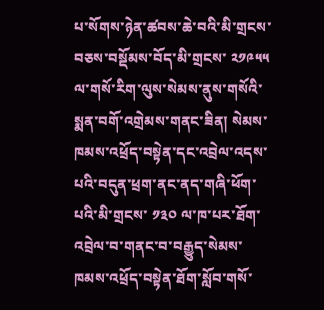པ་སོགས་ཉེན་ཚབས་ཆེ་བའི་མི་གྲངས་བཅས་བསྡོམས་བོད་མི་གྲངས་ ༢༡༩༥༥ ལ་གསོ་རིག་ལུས་སེམས་ནུས་གསོའི་སྨན་བགོ་འགྲེམས་གནང་ཟིན། སེམས་ཁམས་འཕྲོད་བསྟེན་དང་འབྲེལ་འདས་པའི་བདུན་ཕྲག་ནང་ནད་གཞི་ཕོག་པའི་མི་གྲངས་ ༡༣༠ ལ་ཁ་པར་ཐོག་འབྲེལ་བ་གནང་བ་བརྒྱུད་སེམས་ཁམས་འཕྲོད་བསྟེན་ཐོག་སློབ་གསོ་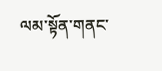ལམ་སྟོན་གནང་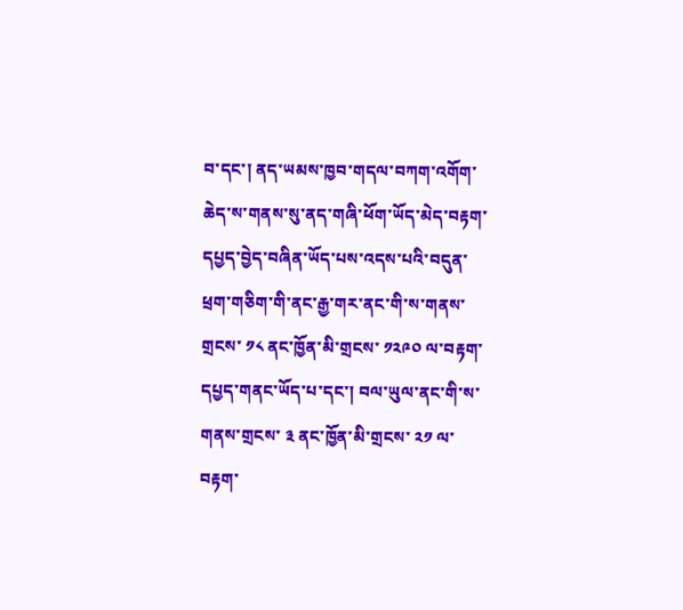བ་དང་། ནད་ཡམས་ཁྱབ་གདལ་བཀག་འགོག་ཆེད་ས་གནས་སུ་ནད་གཞི་ཕོག་ཡོད་མེད་བརྟག་དཔྱད་བྱེད་བཞིན་ཡོད་པས་འདས་པའི་བདུན་ཕྲག་གཅིག་གི་ནང་རྒྱ་གར་ནང་གི་ས་གནས་གྲངས་ ༡༨ ནང་ཁྱོན་མི་གྲངས་ ༡༢༩༠ ལ་བརྟག་དཔྱད་གནང་ཡོད་པ་དང་། བལ་ཡུལ་ནང་གི་ས་གནས་གྲངས་ ༣ ནང་ཁྱོན་མི་གྲངས་ ༢༡ ལ་བརྟག་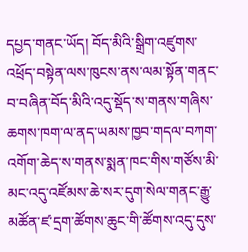དཔྱད་གནང་ཡོད། བོད་མིའི་སྒྲིག་འཛུགས་འཕྲོད་བསྟེན་ལས་ཁུངས་ནས་ལམ་སྟོན་གནང་བ་བཞིན་བོད་མིའི་འདུ་སྡོད་ས་གནས་གཞིས་ཆགས་ཁག་ལ་ནད་ཡམས་ཁྱབ་གདལ་བཀག་འགོག་ཆེད་ས་གནས་སྨན་ཁང་གིས་གཙོས་མི་མང་འདུ་འཛོམས་ཆེ་སར་དུག་སེལ་གནང་རྒྱུ་མཚོན་ཛ་དྲག་ཚོགས་ཆུང་གི་ཚོགས་འདུ་དུས་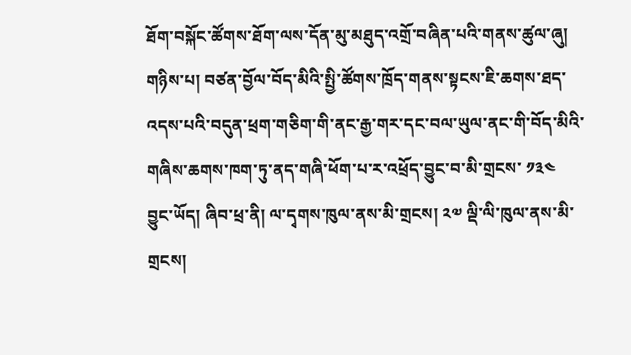ཐོག་བསྐོང་ཚོགས་ཐོག་ལས་དོན་མུ་མཐུད་འགྲོ་བཞིན་པའི་གནས་ཚུལ་ཞུ།
གཉིས་པ། བཙན་བྱོལ་བོད་མིའི་སྤྱི་ཚོགས་ཁྲོད་གནས་སྟངས་ཇི་ཆགས་ཐད་འདས་པའི་བདུན་ཕྲག་གཅིག་གི་ནང་རྒྱ་གར་དང་བལ་ཡུལ་ནང་གི་བོད་མིའི་གཞིས་ཆགས་ཁག་ཏུ་ནད་གཞི་ཕོག་པ་ར་འཕྲོད་བྱུང་བ་མི་གྲངས་ ༡༣༤ བྱུང་ཡོད། ཞིབ་ཕྲ་ནི། ལ་དྭགས་ཁུལ་ནས་མི་གྲངས། ༢༧ ལྡི་ལི་ཁུལ་ནས་མི་གྲངས།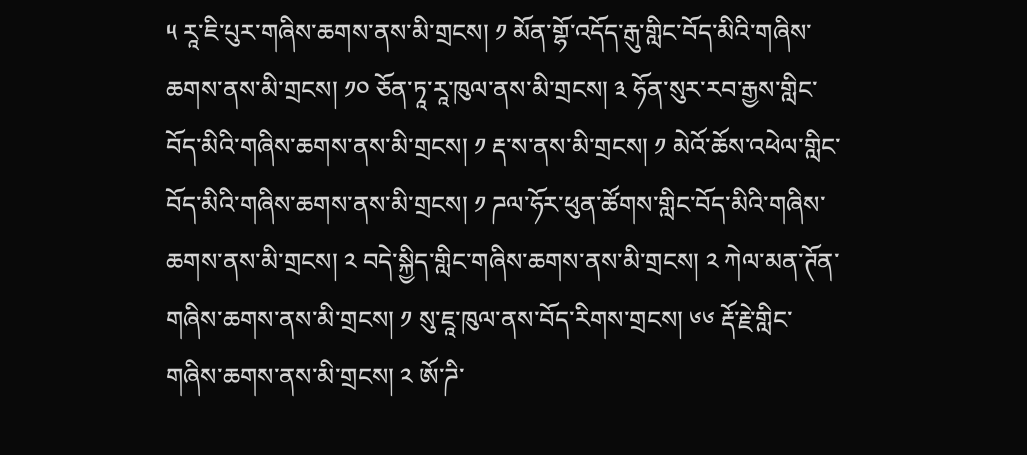༥ རཱ་ཇི་པུར་གཞིས་ཆགས་ནས་མི་གྲངས། ༡ མོན་གྷོ་འདོད་རྒུ་གླིང་བོད་མིའི་གཞིས་ཆགས་ནས་མི་གྲངས། ༡༠ ཅོན་ཏཱ་རཱ་ཁུལ་ནས་མི་གྲངས། ༣ ཧོན་སུར་རབ་རྒྱས་གླིང་བོད་མིའི་གཞིས་ཆགས་ནས་མི་གྲངས། ༡ རྡ་ས་ནས་མི་གྲངས། ༡ མེའོ་ཆོས་འཕེལ་གླིང་བོད་མིའི་གཞིས་ཆགས་ནས་མི་གྲངས། ༡ ཌལ་ཧོར་ཕུན་ཚོགས་གླིང་བོད་མིའི་གཞིས་ཆགས་ནས་མི་གྲངས། ༢ བདེ་སྐྱིད་གླིང་གཞིས་ཆགས་ནས་མི་གྲངས། ༢ ཀེལ་མན་ཊོན་གཞིས་ཆགས་ནས་མི་གྲངས། ༡ སུ་ཇཱ་ཁུལ་ནས་བོད་རིགས་གྲངས། ༦༦ རྡོ་རྗེ་གླིང་གཞིས་ཆགས་ནས་མི་གྲངས། ༢ ཨོ་ཌི་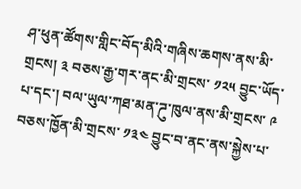ཤ་ཕུན་ཚོགས་གླིང་བོད་མིའི་གཞིས་ཆགས་ནས་མི་གྲངས། ༣ བཅས་རྒྱ་གར་ནང་མི་གྲངས་ ༡༢༥ བྱུང་ཡོད་པ་དང་། བལ་ཡུལ་ཀཐ་མན་ཌུ་ཁུལ་ནས་མི་གྲངས་ ༩ བཅས་ཁྱོན་མི་གྲངས་ ༡༣༤ བྱུང་བ་ནང་ནས་སྐྱེས་པ་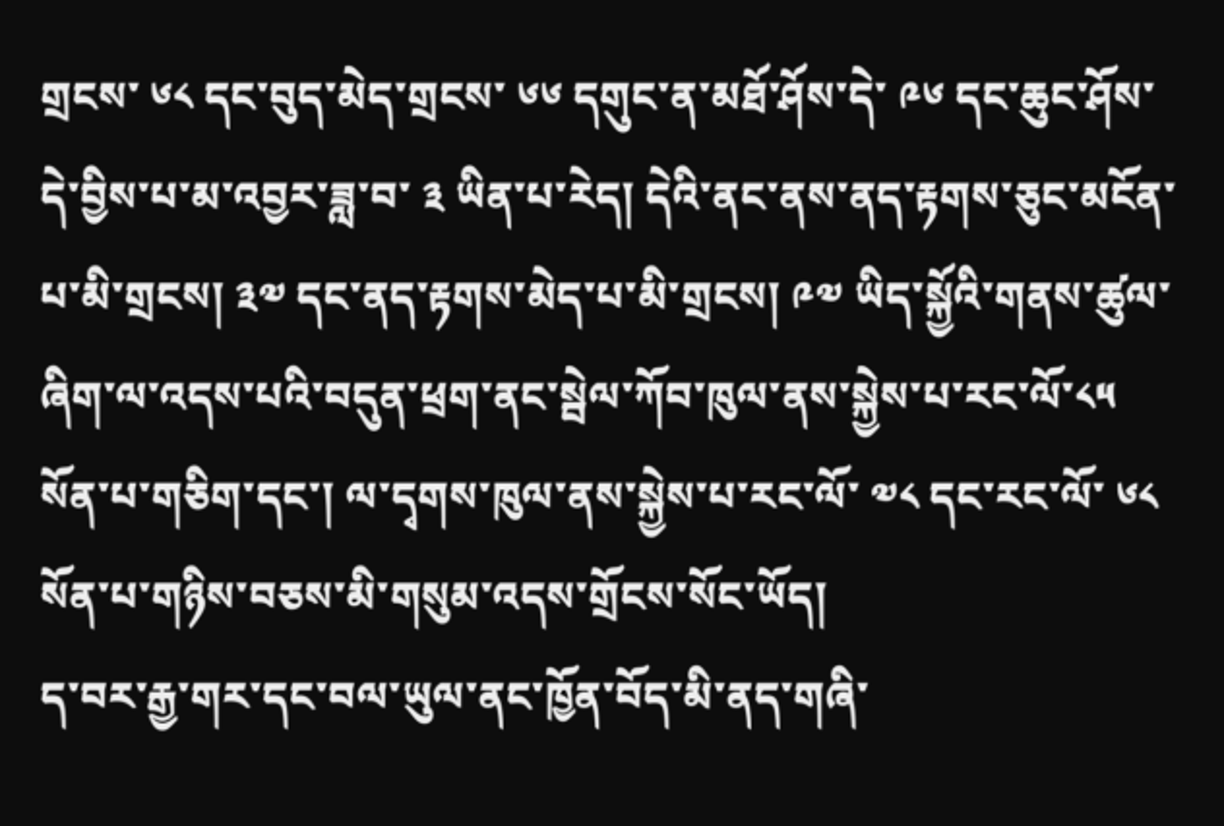གྲངས་ ༦༨ དང་བུད་མེད་གྲངས་ ༦༦ དགུང་ན་མཐོ་ཤོས་དེ་ ༩༦ དང་ཆུང་ཤོས་དེ་བྱིས་པ་མ་འབྱར་ཟླ་བ་ ༣ ཡིན་པ་རེད། དེའི་ནང་ནས་ནད་རྟགས་ཅུང་མངོན་པ་མི་གྲངས། ༣༧ དང་ནད་རྟགས་མེད་པ་མི་གྲངས། ༩༧ ཡིད་སྐྱོའི་གནས་ཚུལ་ཞིག་ལ་འདས་པའི་བདུན་ཕྲག་ནང་སྦེལ་ཀོབ་ཁུལ་ནས་སྐྱེས་པ་རང་ལོ་༨༥ སོན་པ་གཅིག་དང་། ལ་དྭགས་ཁུལ་ནས་སྐྱེས་པ་རང་ལོ་ ༧༨ དང་རང་ལོ་ ༦༨ སོན་པ་གཉིས་བཅས་མི་གསུམ་འདས་གྲོངས་སོང་ཡོད།
ད་བར་རྒྱ་གར་དང་བལ་ཡུལ་ནང་ཁྱོན་བོད་མི་ནད་གཞི་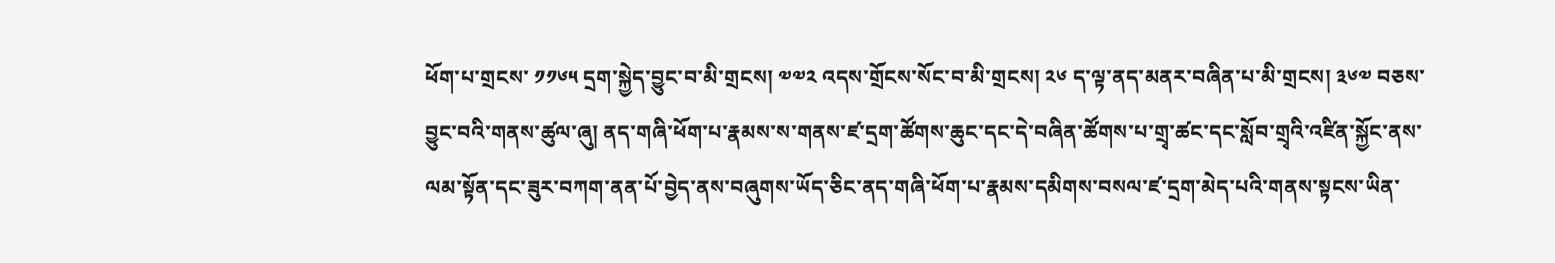ཕོག་པ་གྲངས་ ༡༡༦༥ དྲག་སྐྱེད་བྱུང་བ་མི་གྲངས། ༧༧༢ འདས་གྲོངས་སོང་བ་མི་གྲངས། ༢༦ ད་ལྟ་ནད་མནར་བཞིན་པ་མི་གྲངས། ༣༦༧ བཅས་བྱུང་བའི་གནས་ཚུལ་ཞུ། ནད་གཞི་ཕོག་པ་རྣམས་ས་གནས་ཛ་དྲག་ཚོགས་ཆུང་དང་དེ་བཞིན་ཚོགས་པ་གྲྭ་ཚང་དང་སློབ་གྲྭའི་འཛིན་སྐྱོང་ནས་ལམ་སྟོན་དང་ཟུར་བཀག་ནན་པོ་བྱེད་ནས་བཞུགས་ཡོད་ཅིང་ནད་གཞི་ཕོག་པ་རྣམས་དམིགས་བསལ་ཛ་དྲག་མེད་པའི་གནས་སྟངས་ཡིན་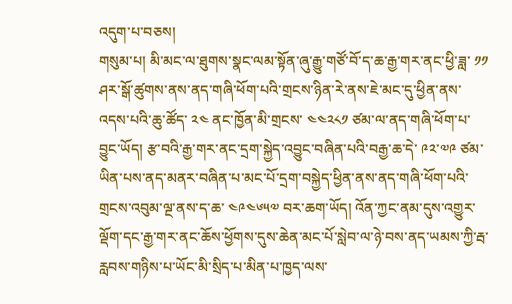འདུག་པ་བཅས།
གསུམ་པ། མི་མང་ལ་ཐུགས་སྣང་ལམ་སྟོན་ཞུ་རྒྱུ་གཙོ་བོ་ད་ཆ་རྒྱ་གར་ནང་ཕྱི་ཟླ་ ༡༡ ཤར་སྒོ་ཚུགས་ནས་ནད་གཞི་ཕོག་པའི་གྲངས་ཉིན་རེ་ནས་ཇེ་མང་དུ་ཕྱིན་ནས་འདས་པའི་ཆུ་ཚོད་ ༢༤ ནང་ཁྱོན་མི་གྲངས་ ༤༤༢༨༡ ཙམ་ལ་ནད་གཞི་ཕོག་པ་བྱུང་ཡོད། རྩ་བའི་རྒྱ་གར་ནང་དྲག་སྐྱེད་འབྱུང་བཞིན་པའི་བརྒྱ་ཆ་དེ་ ༩༢་༧༩ ཙམ་ཡིན་པས་ནད་མནར་བཞིན་པ་མང་པོ་དྲག་བསྐྱེད་ཕྱིན་ནས་ནད་གཞི་ཕོག་པའི་གྲངས་འབུམ་ལྔ་ནས་ད་ཆ་ ༤༩༤༦༥༧ བར་ཆག་ཡོད། འོན་ཀྱང་ནམ་དུས་འགྱུར་ལྡོག་དང་རྒྱ་གར་ནང་ཆོས་ཕྱོགས་དུས་ཆེན་མང་པོ་སླེབ་ལ་ཉེ་བས་ནད་ཡམས་ཀྱི་རྦ་རླབས་གཉིས་པ་ཡོང་མི་སྲིད་པ་མིན་པ་ཁྱད་ལས་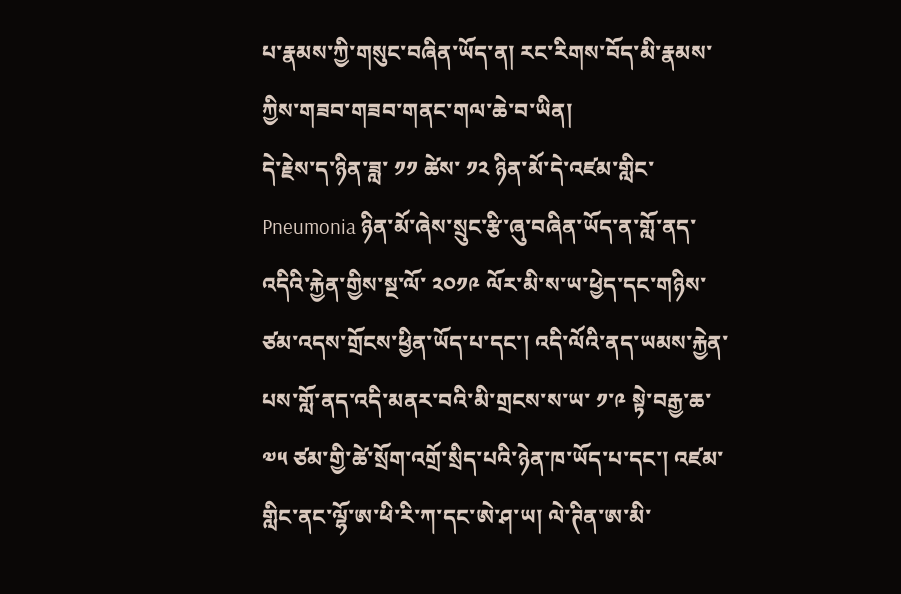པ་རྣམས་ཀྱི་གསུང་བཞིན་ཡོད་ན། རང་རིགས་བོད་མི་རྣམས་ཀྱིས་གཟབ་གཟབ་གནང་གལ་ཆེ་བ་ཡིན།
དེ་རྗེས་ད་ཉིན་ཟླ་ ༡༡ ཚེས་ ༡༢ ཉིན་མོ་དེ་འཛམ་གླིང་ Pneumonia ཉིན་མོ་ཞེས་སྲུང་རྩི་ཞུ་བཞིན་ཡོད་ན་གློ་ནད་འདིའི་རྐྱེན་གྱིས་སྔ་ལོ་ ༢༠༡༩ ལོར་མི་ས་ཡ་ཕྱེད་དང་གཉིས་ཙམ་འདས་གྲོངས་ཕྱིན་ཡོད་པ་དང་། འདི་ལོའི་ནད་ཡམས་རྐྱེན་པས་གློ་ནད་འདི་མནར་བའི་མི་གྲངས་ས་ཡ་ ༡་༩ སྟེ་བརྒྱ་ཆ་ ༧༥ ཙམ་གྱི་ཚེ་སྲོག་འགྲོ་སྲིད་པའི་ཉེན་ཁ་ཡོད་པ་དང་། འཛམ་གླིང་ནང་ལྷོ་ཨ་ཕི་རི་ཀ་དང་ཨེ་ཤ་ཡ། ལེ་ཊིན་ཨ་མི་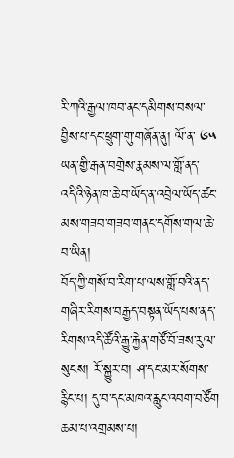རི་ཀའི་རྒྱལ་ཁབ་ནང་དམིགས་བསལ་བྱིས་པ་དང་ཕྲུག་གུ་གཞོན་ནུ། ལོ་ན་ ༦༥ ཡན་གྱི་རྒན་བགྲེས་རྣམས་ལ་གློ་ནད་འདིའི་ཉེན་ཁ་ཆེ་བ་ཡོད་ན་འབྲེལ་ཡོད་ཚང་མས་གཟབ་གཟབ་གནང་དགོས་གལ་ཆེ་བ་ཡིན།
བོད་ཀྱི་གསོ་བ་རིག་པ་ལས་གློ་བའི་ནད་གཞིར་རིགས་བརྒྱད་བསྟན་ཡོད་པས་ནད་རིགས་འདི་ཚོའི་རྒྱུ་རྐྱེན་གཙོ་བོ་ཟས་རུལ་སུངས། རོ་སྐྱུར་བ། ཤ་དང་མར་སོགས་རྙིང་པ། དུ་བ་དང་མཁའ་རླུང་འབག་བཙོག ཆམ་པ་འགྲམས་པ།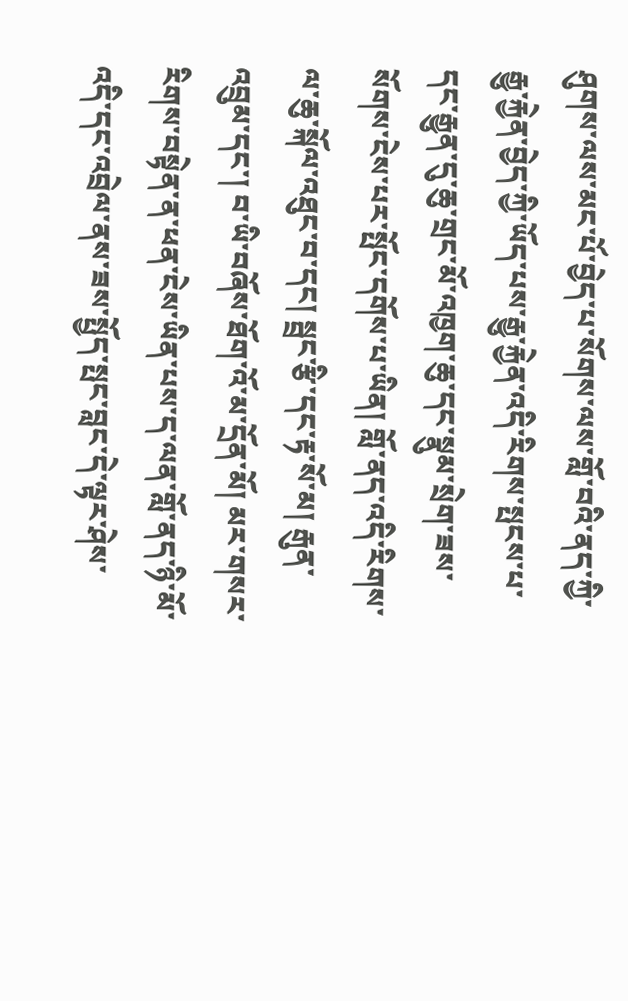ཤུགས་ལས་མང་པོ་བྱེད་པ་སོགས་ལས་གློ་བའི་ནད་ཀྱི་རྒྱུ་རྐྱེན་བྱེད་ཀྱི་ཡོད་པས་རྒྱུ་རྐྱེན་འདི་རིགས་སྤངས་པ་དང་རྒྱུན་དུ་ཆུ་གྲང་མོ་འཁྱག་ཆུ་དང་སྣུམ་སྲེག་ཟས་སོགས་ངེས་པར་སྤོང་དགོས་པ་ཡིན། གློ་ནད་འདི་རིགས་ལ་ཆུ་སྐོལ་འཐུང་བ་དང། སྦྲང་རྩི་དང་རྟ་སོ་མ། རྒུན་འབྲུམ་དང་། བ་ཡི་བཞོས་ཐོག་འོ་མ་དྲོན་མོ། མར་གསར་རིགས་བསྟེན་ན་ཕན་ངེས་ཡིན་པས་ད་ལན་གློ་ནད་ཉི་མོ་འདི་དང་འབྲེལ་ནས་ཟས་སྤྱོད་སྤང་བླང་དེ་ལྟར་ཤེས་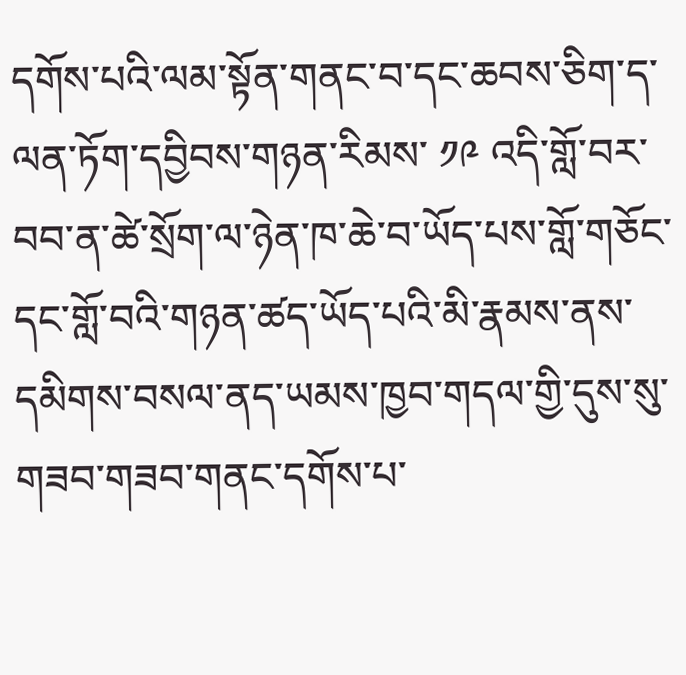དགོས་པའི་ལམ་སྟོན་གནང་བ་དང་ཆབས་ཅིག་ད་ལན་ཏོག་དབྱིབས་གཉན་རིམས་ ༡༩ འདི་གློ་བར་བབ་ན་ཚེ་སྲོག་ལ་ཉེན་ཁ་ཆེ་བ་ཡོད་པས་གློ་གཅོང་དང་གློ་བའི་གཉན་ཚད་ཡོད་པའི་མི་རྣམས་ནས་དམིགས་བསལ་ནད་ཡམས་ཁྱབ་གདལ་གྱི་དུས་སུ་གཟབ་གཟབ་གནང་དགོས་པ་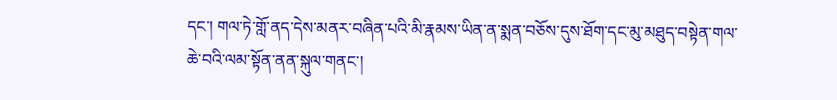དང་། གལ་ཏེ་གློ་ནད་དེས་མནར་བཞིན་པའི་མི་རྣམས་ཡིན་ན་སྨན་བཅོས་དུས་ཐོག་དང་མུ་མཐུད་བསྟེན་གལ་ཆེ་བའི་ལམ་སྟོན་ནན་སྐུལ་གནང་།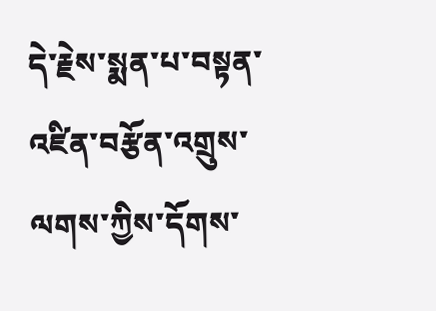དེ་རྗེས་སྨན་པ་བསྟན་འཛིན་བརྩོན་འགྲུས་ལགས་ཀྱིས་དོགས་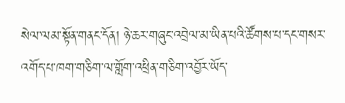སེལ་ལམ་སྟོན་གནང་དོན། ཉེ་ཆར་གཞུང་འབྲེལ་མ་ཡིན་པའི་ཚོགས་པ་དང་གསར་འགོད་པ་ཁག་གཅིག་ལ་གློག་འཕྲིན་གཅིག་འབྱོར་ཡོད་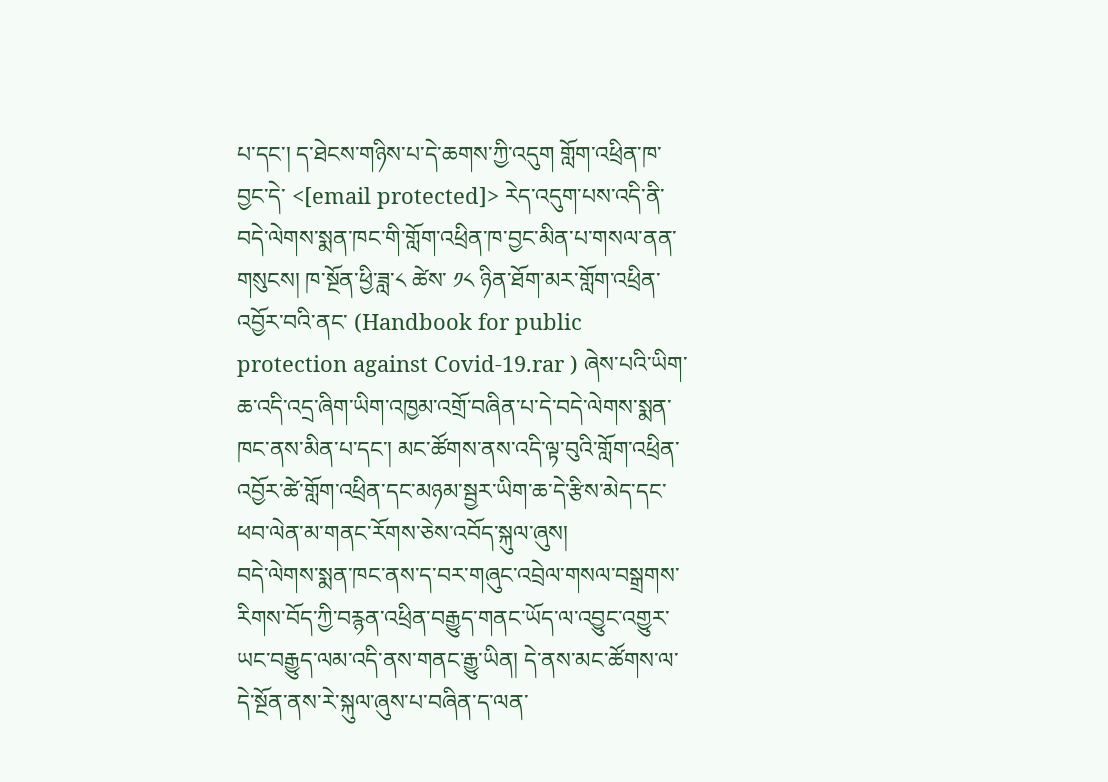པ་དང་། ད་ཐེངས་གཉིས་པ་དེ་ཆགས་ཀྱི་འདུག གློག་འཕྲིན་ཁ་བྱང་དེ་ <[email protected]> རེད་འདུག་པས་འདི་ནི་བདེ་ལེགས་སྨན་ཁང་གི་གློག་འཕྲིན་ཁ་བྱང་མིན་པ་གསལ་ནན་གསུངས། ཁ་སྔོན་ཕྱི་ཟླ་༨ ཚེས་ ༡༨ ཉིན་ཐོག་མར་གློག་འཕྲིན་འབྱོར་བའི་ནང་ (Handbook for public protection against Covid-19.rar ) ཞེས་པའི་ཡིག་ཆ་འདི་འདྲ་ཞིག་ཡིག་འཁྱམ་འགྲོ་བཞིན་པ་དེ་བདེ་ལེགས་སྨན་ཁང་ནས་མིན་པ་དང་། མང་ཚོགས་ནས་འདི་ལྟ་བུའི་གློག་འཕྲིན་འབྱོར་ཚེ་གློག་འཕྲིན་དང་མཉམ་སྦྱར་ཡིག་ཆ་དེ་རྩིས་མེད་དང་ཕབ་ལེན་མ་གནང་རོགས་ཅེས་འབོད་སྐུལ་ཞུས།
བདེ་ལེགས་སྨན་ཁང་ནས་ད་བར་གཞུང་འབྲེལ་གསལ་བསྒྲགས་རིགས་བོད་ཀྱི་བརྙན་འཕྲིན་བརྒྱུད་གནང་ཡོད་ལ་འབྱུང་འགྱུར་ཡང་བརྒྱུད་ལམ་འདི་ནས་གནང་རྒྱུ་ཡིན། དེ་ནས་མང་ཚོགས་ལ་དེ་སྔོན་ནས་རེ་སྐུལ་ཞུས་པ་བཞིན་ད་ལན་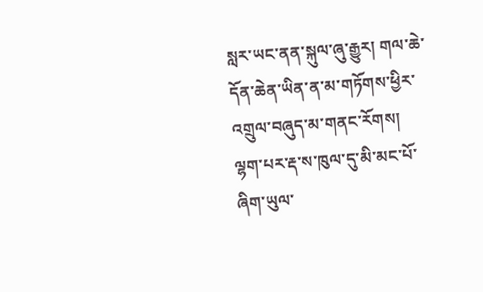སླར་ཡང་ནན་སྐུལ་ཞུ་རྒྱུར། གལ་ཆེ་དོན་ཆེན་ཡིན་ན་མ་གཏོགས་ཕྱིར་འགྲུལ་བཞུད་མ་གནང་རོགས། ལྷག་པར་རྡ་ས་ཁུལ་དུ་མི་མང་པོ་ཞིག་ཡུལ་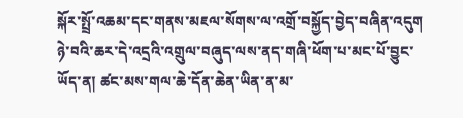སྐོར་སྤྲོ་འཆམ་དང་གནས་མཇལ་སོགས་ལ་འགྲོ་བསྐྱོད་བྱེད་བཞིན་འདུག ཉེ་བའི་ཆར་དེ་འདྲའི་འགྲུལ་བཞུད་ལས་ནད་གཞི་ཕོག་པ་མང་པོ་བྱུང་ཡོད་ན། ཚང་མས་གལ་ཆེ་དོན་ཆེན་ཡིན་ན་མ་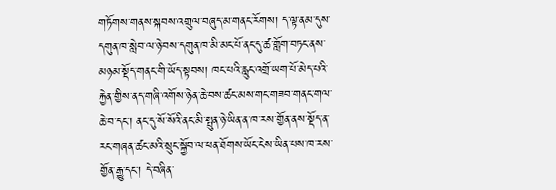གཏོགས་གནས་སྐབས་འགྲུལ་བཞུད་མ་གནང་རོགས། ད་ལྟ་ནམ་དུས་དགུན་ཁ་སླེབ་ལ་ཉེ་བས་དགུན་ཁ་མི་མང་པོ་ནང་དུ་ཚ་གློག་བཏང་ནས་མཉམ་སྡོད་གནང་གི་ཡོད་སྟབས། ཁང་པའི་རླུང་འགྲོ་ཡག་པོ་མེད་པའི་རྐྱེན་གྱིས་ནད་གཞི་འགོས་ཉེན་ཆེ་བས་ཚང་མས་གང་གཟབ་གནང་གལ་ཆེ་བ་དང་། ནང་དུ་སོ་སོའི་ནང་མི་སྤུན་ཉེ་ཡིན་ན་ཁ་རས་གྱོན་ནས་སྡོད་ན་རང་གཞན་ཚང་མའི་སྲུང་སྐྱོབ་ལ་ཕན་ཐོགས་ཡོང་ངེས་ཡིན་པས་ཁ་རས་གྱོན་རྒྱུ་དང་། དེ་བཞིན་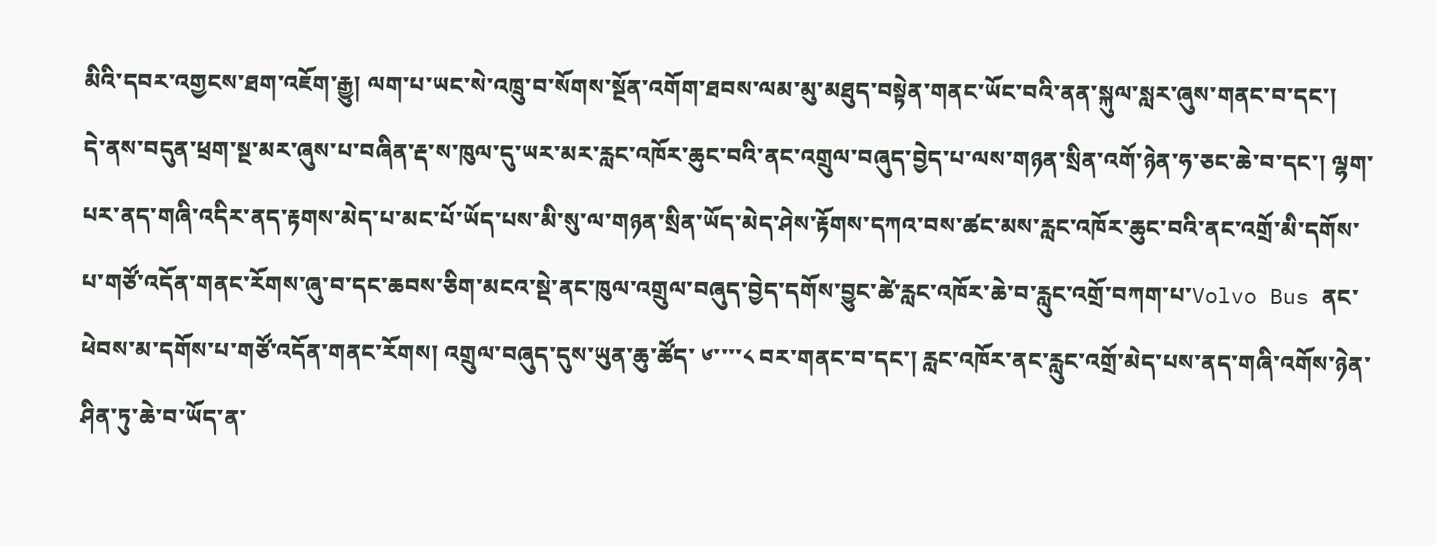མིའི་དབར་འགྱངས་ཐག་འཇོག་རྒྱུ། ལག་པ་ཡང་སེ་འཁྲུ་བ་སོགས་སྔོན་འགོག་ཐབས་ལམ་མུ་མཐུད་བསྟེན་གནང་ཡོང་བའི་ནན་སྐུལ་སླར་ཞུས་གནང་བ་དང་།
དེ་ནས་བདུན་ཕྲག་སྔ་མར་ཞུས་པ་བཞིན་རྡ་ས་ཁུལ་དུ་ཡར་མར་རླང་འཁོར་ཆུང་བའི་ནང་འགྲུལ་བཞུད་བྱེད་པ་ལས་གཉན་སྲིན་འགོ་ཉེན་ཧ་ཅང་ཆེ་བ་དང་། ལྷག་པར་ནད་གཞི་འདིར་ནད་རྟགས་མེད་པ་མང་པོ་ཡོད་པས་མི་སུ་ལ་གཉན་སྲིན་ཡོད་མེད་ཤེས་རྟོགས་དཀའ་བས་ཚང་མས་རླང་འཁོར་ཆུང་བའི་ནང་འགྲོ་མི་དགོས་པ་གཙོ་འདོན་གནང་རོགས་ཞུ་བ་དང་ཆབས་ཅིག་མངའ་སྡེ་ནང་ཁུལ་འགྲུལ་བཞུད་བྱེད་དགོས་བྱུང་ཚེ་རླང་འཁོར་ཆེ་བ་རླུང་འགྲོ་བཀག་པ་Volvo Bus ནང་ཕེབས་མ་དགོས་པ་གཙོ་འདོན་གནང་རོགས། འགྲུལ་བཞུད་དུས་ཡུན་ཆུ་ཚོད་ ༦་་་་༨ བར་གནང་བ་དང་། རླང་འཁོར་ནང་རླུང་འགྲོ་མེད་པས་ནད་གཞི་འགོས་ཉེན་ཤིན་ཏུ་ཆེ་བ་ཡོད་ན་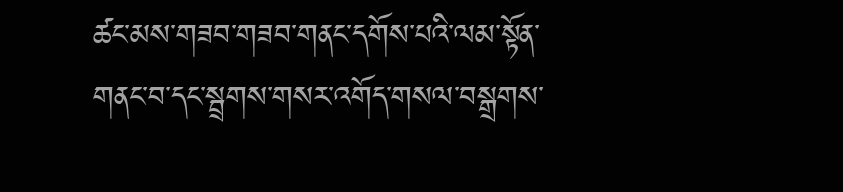ཚང་མས་གཟབ་གཟབ་གནང་དགོས་པའི་ལམ་སྟོན་གནང་བ་དང་སྦྲགས་གསར་འགོད་གསལ་བསྒྲགས་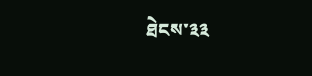ཐེངས་༣༣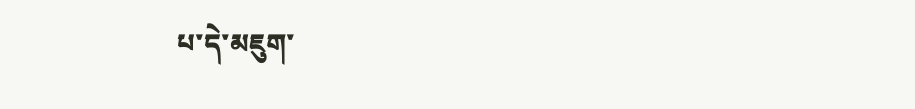པ་དེ་མཇུག་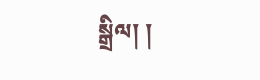སྒྲིལ། །